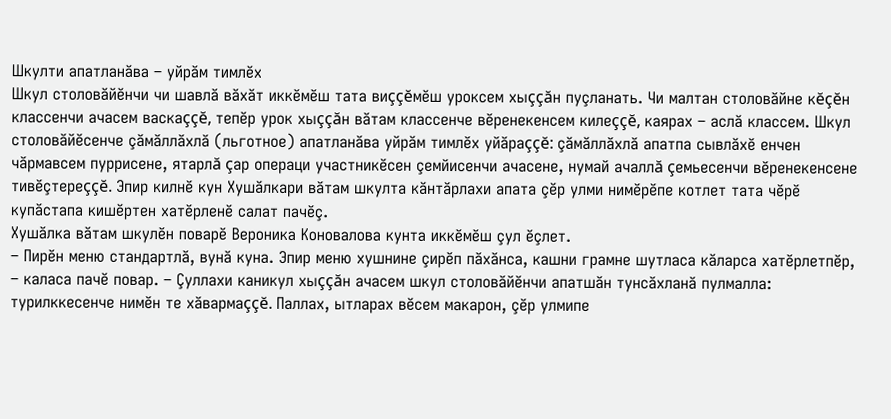Шкулти апатланăва – уйрăм тимлĕх
Шкул столовăйĕнчи чи шавлă вăхăт иккĕмĕш тата виççĕмĕш уроксем хыççăн пуçланать. Чи малтан столовăйне кĕçĕн классенчи ачасем васкаççĕ, тепĕр урок хыççăн вăтам классенче вĕренекенсем килеççĕ, каярах – аслă классем. Шкул столовăйĕсенче çăмăллăхлă (льготное) апатланăва уйрăм тимлĕх уйăраççĕ: çăмăллăхлă апатпа сывлăхĕ енчен чăрмавсем пуррисене, ятарлă çар операци участникĕсен çемйисенчи ачасене, нумай ачаллă çемьесенчи вĕренекенсене тивĕçтереççĕ. Эпир килнĕ кун Хушăлкари вăтам шкулта кăнтăрлахи апата çĕр улми нимĕрĕпе котлет тата чĕрĕ купăстапа кишĕртен хатĕрленĕ салат пачĕç.
Хушăлка вăтам шкулĕн поварĕ Вероника Коновалова кунта иккĕмĕш çул ĕçлет.
– Пирĕн меню стандартлă, вунă куна. Эпир меню хушнине çирĕп пăхăнса, кашни грамне шутласа кăларса хатĕрлетпĕр, – каласа пачĕ повар. – Çуллахи каникул хыççăн ачасем шкул столовăйĕнчи апатшăн тунсăхланă пулмалла: турилккесенче нимĕн те хăвармаççĕ. Паллах, ытларах вĕсем макарон, çĕр улмипе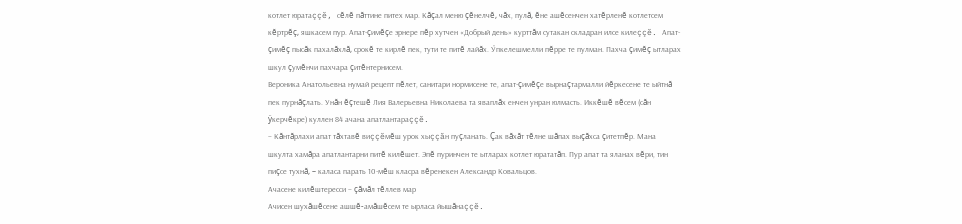котлет юратаççĕ, сĕлĕ пăттине питех мар. Кăçал меню çĕнелчĕ, чăх, пулă, ĕне ашĕсенчен хатĕрленĕ котлетсем кĕртрĕç, яшкасем пур. Апат-çимĕçе эрнере пĕр хутчен «Добрый день» курттăм сутакан складран илсе килеççĕ. Апат-çимĕç пысăк пахалăхлă, срокĕ те кирлĕ пек, тути те питĕ лайăх. Ӳпкелешмелли пĕрре те пулман. Пахча çимĕç ытларах шкул çумĕнчи пахчара çитĕнтернисем.
Вероника Анатольевна нумай рецепт пĕлет, санитари нормисене те, апат-çимĕçе вырнаçтармалли йĕркесене те ыйтнă пек пурнăçлать. Унăн ĕçтешĕ Лия Валерьевна Николаева та яваплăх енчен унран юлмасть. Иккĕшĕ вĕсем (сăн ÿкерчĕкре) куллен 84 ачана апатлантараççĕ.
– Кăнтăрлахи апат тăхтавĕ виççĕмĕш урок хыççăн пуçланать. Çак вăхăт тĕлне шăпах выçăхса çитетпĕр. Мана шкулта хамăра апатлантарни питĕ килĕшет. Эпĕ пуринчен те ытларах котлет юрататăп. Пур апат та яланах вĕри, тин пиçсе тухнă, – каласа парать 10-мĕш класра вĕренекен Александр Ковальцов.
Ачасене килĕштересси – çăмăл тĕллев мар
Ачисен шухăшĕсене ашшĕ-амăшĕсем те ырласа йышăнаççĕ.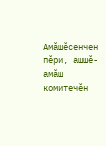Амăшĕсенчен пĕри, ашшĕ-амăш комитечĕн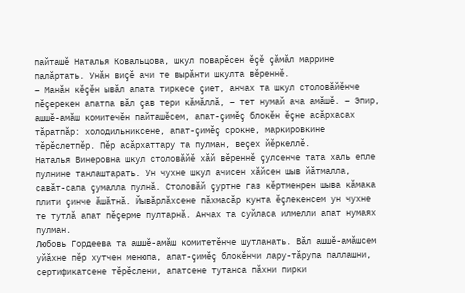пайташĕ Наталья Ковальцова, шкул поварĕсен ĕçĕ çăмăл маррине палăртать. Унăн виçĕ ачи те вырăнти шкулта вĕреннĕ.
– Манăн кĕçĕн ывăл апата тиркесе çиет, анчах та шкул столовăйĕнче пĕçерекен апатпа вăл çав тери кăмăллă, – тет нумай ача амăшĕ. – Эпир, ашшĕ-амăш комитечĕн пайташĕсем, апат-çимĕç блокĕн ĕçне асăрхасах тăратпăр: холодильниксене, апат-çимĕç срокне, маркировкине тĕрĕслетпĕр. Пĕр асăрхаттару та пулман, веçех йĕркеллĕ.
Наталья Винеровна шкул столовăйĕ хăй вĕреннĕ çулсенче тата халь епле пулнине танлаштарать. Ун чухне шкул ачисен хăйсен шыв йăтмалла, савăт-сапа çумалла пулнă. Столовăй çуртне газ кĕртменрен шыва кăмака плити çинче ăшăтнă. Йывăрлăхсене пăхмасăр кунта ĕçлекенсем ун чухне те тутлă апат пĕçерме пултарнă. Анчах та суйласа илмелли апат нумаях пулман.
Любовь Гордеева та ашшĕ-амăш комитетĕнче шутланать. Вăл ашшĕ-амăшсем уйăхне пĕр хутчен менюпа, апат-çимĕç блокĕнчи лару-тăрупа паллашни, сертификатсене тĕрĕслени, апатсене тутанса пăхни пирки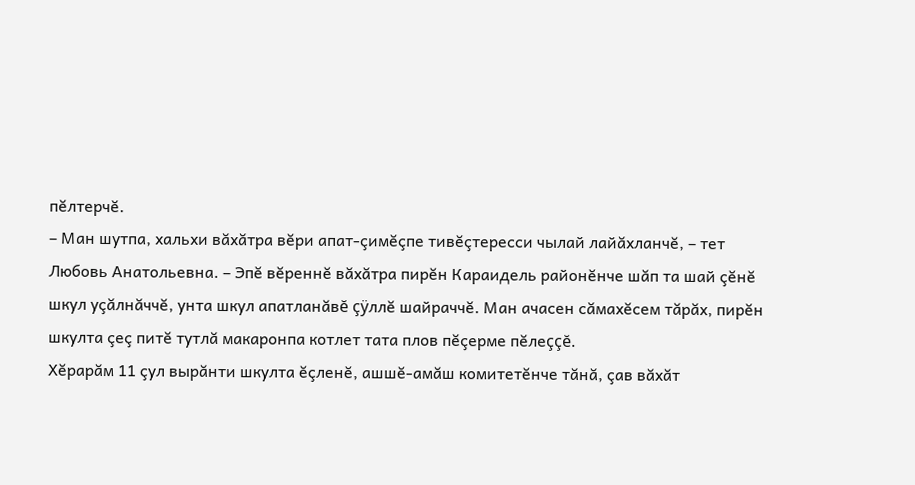пĕлтерчĕ.
– Ман шутпа, хальхи вăхăтра вĕри апат-çимĕçпе тивĕçтересси чылай лайăхланчĕ, – тет Любовь Анатольевна. – Эпĕ вĕреннĕ вăхăтра пирĕн Караидель районĕнче шăп та шай çĕнĕ шкул уçăлнăччĕ, унта шкул апатланăвĕ çÿллĕ шайраччĕ. Ман ачасен сăмахĕсем тăрăх, пирĕн шкулта çеç питĕ тутлă макаронпа котлет тата плов пĕçерме пĕлеççĕ.
Хĕрарăм 11 çул вырăнти шкулта ĕçленĕ, ашшĕ-амăш комитетĕнче тăнă, çав вăхăт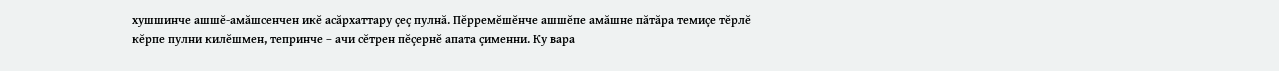хушшинче ашшĕ-амăшсенчен икĕ асăрхаттару çеç пулнă. Пĕрремĕшĕнче ашшĕпе амăшне пăтăра темиçе тĕрлĕ кĕрпе пулни килĕшмен, тепринче – ачи сĕтрен пĕçернĕ апата çименни. Ку вара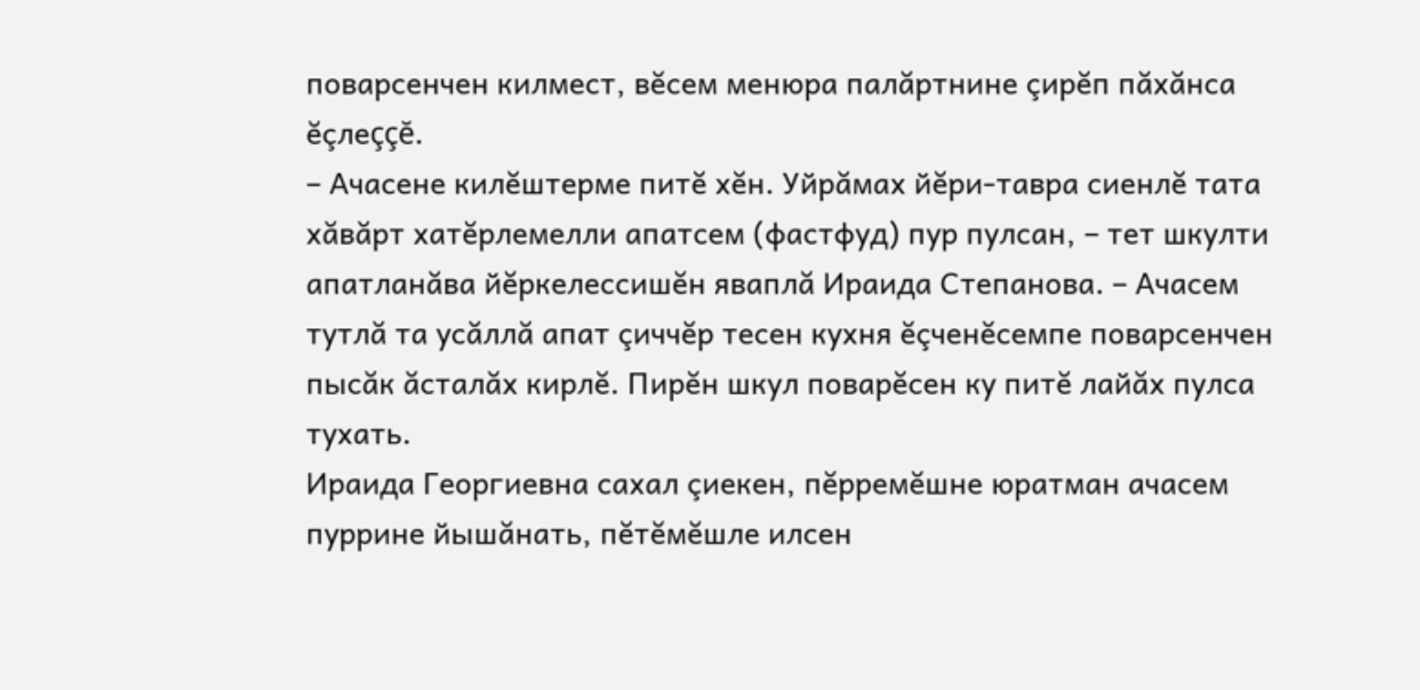поварсенчен килмест, вĕсем менюра палăртнине çирĕп пăхăнса ĕçлеççĕ.
– Ачасене килĕштерме питĕ хĕн. Уйрăмах йĕри-тавра сиенлĕ тата хăвăрт хатĕрлемелли апатсем (фастфуд) пур пулсан, – тет шкулти апатланăва йĕркелессишĕн яваплă Ираида Степанова. – Ачасем тутлă та усăллă апат çиччĕр тесен кухня ĕçченĕсемпе поварсенчен пысăк ăсталăх кирлĕ. Пирĕн шкул поварĕсен ку питĕ лайăх пулса тухать.
Ираида Георгиевна сахал çиекен, пĕрремĕшне юратман ачасем пуррине йышăнать, пĕтĕмĕшле илсен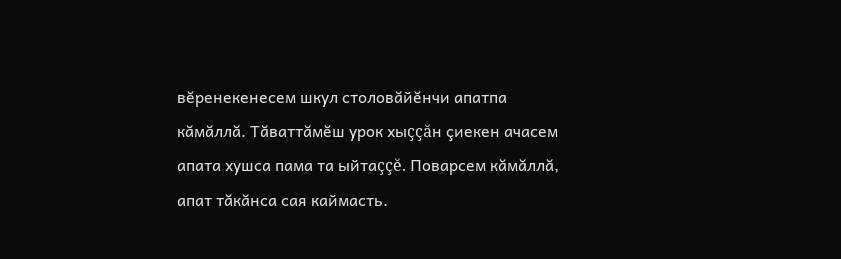вĕренекенесем шкул столовăйĕнчи апатпа кăмăллă. Тăваттăмĕш урок хыççăн çиекен ачасем апата хушса пама та ыйтаççĕ. Поварсем кăмăллă, апат тăкăнса сая каймасть.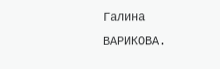Галина ВАРИКОВА.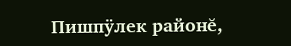Пишпÿлек районĕ,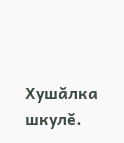Хушăлка шкулĕ.